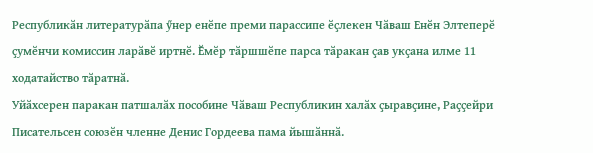Республикӑн литературӑпа ӳнер енӗпе преми парассипе ӗҫлекен Чӑваш Енӗн Элтеперӗ ҫумӗнчи комиссин ларӑвӗ иртнӗ. Ӗмӗр тӑршшӗпе парса тӑракан ҫав укҫана илме 11 ходатайство тӑратнӑ.
Уйӑхсерен паракан патшалӑх пособине Чӑваш Республикин халӑх ҫыравҫине, Раҫҫейри Писательсен союзӗн членне Денис Гордеева пама йышӑннӑ.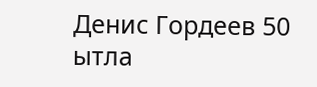Денис Гордеев 50 ытла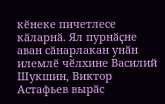кӗнеке пичетлесе кӑларнӑ. Ял пурнӑҫне аван сӑнарлакан унӑн илемлӗ чӗлхине Василий Шукшин, Виктор Астафьев вырӑс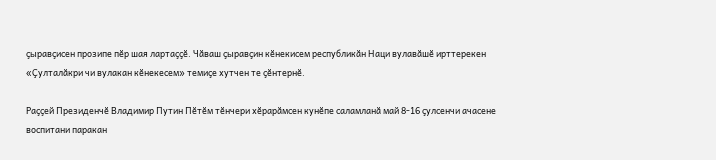ҫыравҫисен прозипе пӗр шая лартаҫҫӗ. Чӑваш ҫыравҫин кӗнекисем республикӑн Наци вулавӑшӗ ирттерекен «Ҫулталӑкри чи вулакан кӗнекесем» темиҫе хутчен те ҫӗнтернӗ.

Раҫҫей Президенчӗ Владимир Путин Пӗтӗм тӗнчери хӗрарӑмсен кунӗпе саламланӑ май 8-16 ҫулсенчи ачасене воспитани паракан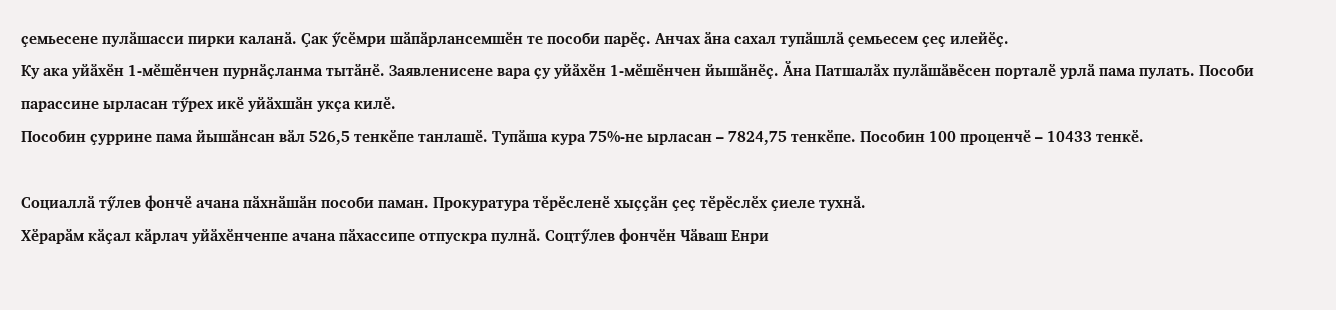ҫемьесене пулӑшасси пирки каланӑ. Ҫак ӳсӗмри шӑпӑрлансемшӗн те пособи парӗҫ. Анчах ӑна сахал тупӑшлӑ ҫемьесем ҫеҫ илейӗҫ.
Ку ака уйӑхӗн 1-мӗшӗнчен пурнӑҫланма тытӑнӗ. Заявленисене вара ҫу уйӑхӗн 1-мӗшӗнчен йышӑнӗҫ. Ӑна Патшалӑх пулӑшӑвӗсен порталӗ урлӑ пама пулать. Пособи парассине ырласан тӳрех икӗ уйӑхшӑн укҫа килӗ.
Пособин ҫуррине пама йышӑнсан вӑл 526,5 тенкӗпе танлашӗ. Тупӑша кура 75%-не ырласан – 7824,75 тенкӗпе. Пособин 100 проценчӗ – 10433 тенкӗ.

Социаллӑ тӳлев фончӗ ачана пӑхнӑшӑн пособи паман. Прокуратура тӗрӗсленӗ хыҫҫӑн ҫеҫ тӗрӗслӗх ҫиеле тухнӑ.
Хӗрарӑм кӑҫал кӑрлач уйӑхӗнченпе ачана пӑхассипе отпускра пулнӑ. Соцтӳлев фончӗн Чӑваш Енри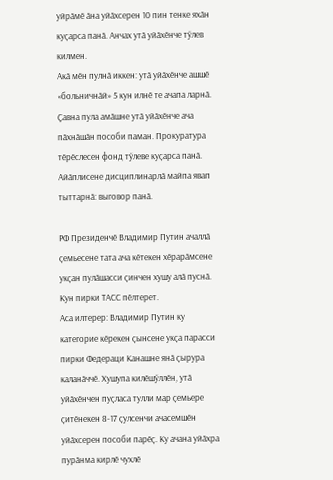уйрӑмӗ ӑна уйӑхсерен 10 пин тенке яхӑн куҫарса панӑ. Анчах утӑ уйӑхӗнче тӳлев килмен.
Акӑ мӗн пулнӑ иккен: утӑ уйӑхӗнче ашшӗ «больничнӑй» 5 кун илнӗ те ачапа ларнӑ. Ҫавна пула амӑшне утӑ уйӑхӗнче ача пӑхнӑшӑн пособи паман. Прокуратура тӗрӗслесен фонд тӳлеве куҫарса панӑ. Айӑплисене дисциплинарлӑ майпа явап тыттарнӑ: выговор панӑ.

РФ Президенчӗ Владимир Путин ачаллӑ ҫемьесене тата ача кӗтекен хӗрарӑмсене укҫан пулӑшасси ҫинчен хушу алӑ пуснӑ. Кун пирки ТАСС пӗлтерет.
Аса илтерер: Владимир Путин ку категорие кӗрекен ҫынсене укҫа парасси пирки Федераци Канашне янӑ ҫырура каланӑччӗ. Хушупа килӗшӳллӗн, утӑ уйӑхӗнчен пуҫласа тулли мар ҫемьере ҫитӗнекен 8-17 ҫулсенчи ачасемшӗн уйӑхсерен пособи парӗҫ. Ку ачана уйӑхра пурӑнма кирлӗ чухлӗ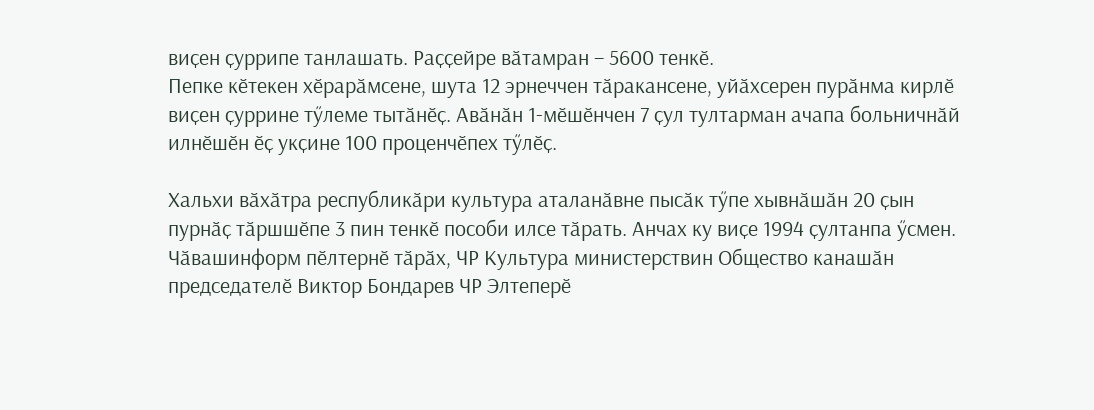виҫен ҫуррипе танлашать. Раҫҫейре вӑтамран – 5600 тенкӗ.
Пепке кӗтекен хӗрарӑмсене, шута 12 эрнеччен тӑракансене, уйӑхсерен пурӑнма кирлӗ виҫен ҫуррине тӳлеме тытӑнӗҫ. Авӑнӑн 1-мӗшӗнчен 7 ҫул тултарман ачапа больничнӑй илнӗшӗн ӗҫ укҫине 100 проценчӗпех тӳлӗҫ.

Хальхи вӑхӑтра республикӑри культура аталанӑвне пысӑк тӳпе хывнӑшӑн 20 ҫын пурнӑҫ тӑршшӗпе 3 пин тенкӗ пособи илсе тӑрать. Анчах ку виҫе 1994 ҫултанпа ӳсмен.
Чӑвашинформ пӗлтернӗ тӑрӑх, ЧР Культура министерствин Общество канашӑн председателӗ Виктор Бондарев ЧР Элтеперӗ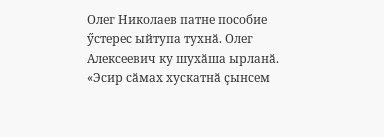Олег Николаев патне пособие ӳстерес ыйтупа тухнӑ. Олег Алексеевич ку шухӑша ырланӑ.
«Эсир сӑмах хускатнӑ ҫынсем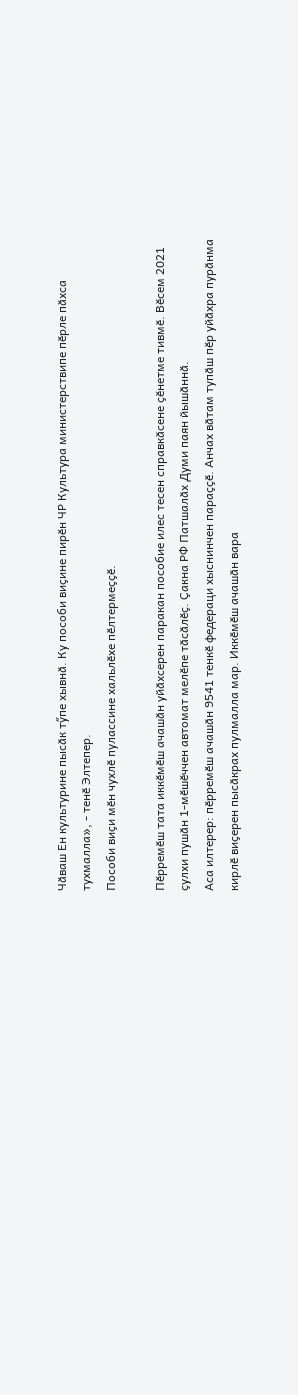Чӑваш Ен культурине пысӑк тӳпе хывнӑ. Ку пособи виҫине пирӗн ЧР Культура министерствипе пӗрле пӑхса тухмалла», - тенӗ Элтепер.
Пособи виҫи мӗн чухлӗ пулассине хальлӗхе пӗлтермеҫҫӗ.

Пӗрремӗш тата иккӗмӗш ачашӑн уйӑхсерен паракан пособие илес тесен справкӑсене ҫӗнетме тивмӗ. Вӗсем 2021 ҫулхи пушӑн 1-мӗшӗччен автомат мелӗпе тӑсӑлӗҫ. Ҫакна РФ Патшалӑх Думи паян йышӑннӑ.
Аса илтерер: пӗрремӗш ачашӑн 9541 тенкӗ федераци хыснинчен параҫҫӗ. Анчах вӑтам тупӑш пӗр уйӑхра пурӑнма кирлӗ виҫерен пысӑкрах пулмалла мар. Иккӗмӗш ачашӑн вара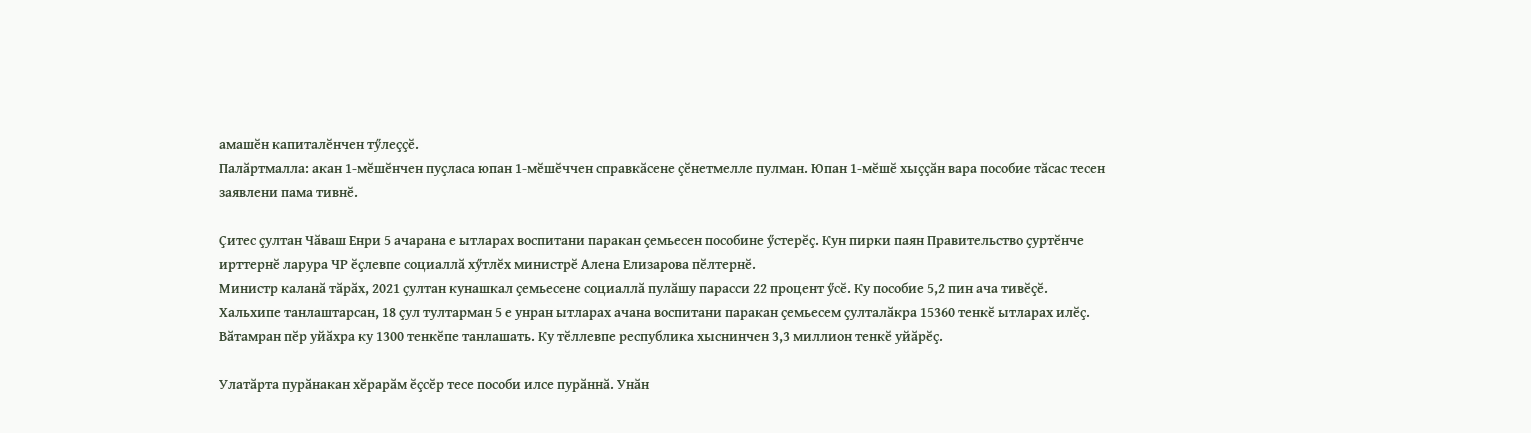амашӗн капиталӗнчен тӳлеҫҫӗ.
Палӑртмалла: акан 1-мӗшӗнчен пуҫласа юпан 1-мӗшӗччен справкӑсене ҫӗнетмелле пулман. Юпан 1-мӗшӗ хыҫҫӑн вара пособие тӑсас тесен заявлени пама тивнӗ.

Ҫитес ҫултан Чӑваш Енри 5 ачарана е ытларах воспитани паракан ҫемьесен пособине ӳстерӗҫ. Кун пирки паян Правительство ҫуртӗнче ирттернӗ ларура ЧР ӗҫлевпе социаллӑ хӳтлӗх министрӗ Алена Елизарова пӗлтернӗ.
Министр каланӑ тӑрӑх, 2021 ҫултан кунашкал ҫемьесене социаллӑ пулӑшу парасси 22 процент ӳсӗ. Ку пособие 5,2 пин ача тивӗҫӗ.
Хальхипе танлаштарсан, 18 ҫул тултарман 5 е унран ытларах ачана воспитани паракан ҫемьесем ҫулталӑкра 15360 тенкӗ ытларах илӗҫ. Вӑтамран пӗр уйӑхра ку 1300 тенкӗпе танлашать. Ку тӗллевпе республика хыснинчен 3,3 миллион тенкӗ уйӑрӗҫ.

Улатӑрта пурӑнакан хӗрарӑм ӗҫсӗр тесе пособи илсе пурӑннӑ. Унӑн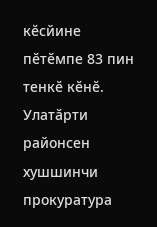кӗсйине пӗтӗмпе 83 пин тенкӗ кӗнӗ.
Улатӑрти районсен хушшинчи прокуратура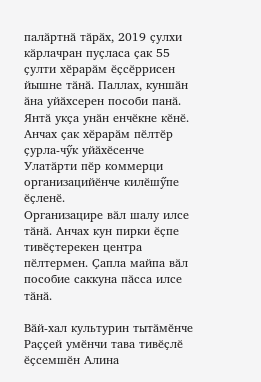палӑртнӑ тӑрӑх, 2019 ҫулхи кӑрлачран пуҫласа ҫак 55 ҫулти хӗрарӑм ӗҫсӗррисен йышне тӑнӑ. Паллах, куншӑн ӑна уйӑхсерен пособи панӑ. Янтӑ укҫа унӑн енчӗкне кӗнӗ.
Анчах ҫак хӗрарӑм пӗлтӗр ҫурла-чӳк уйӑхӗсенче Улатӑрти пӗр коммерци организацийӗнче килӗшӳпе ӗҫленӗ.
Организацире вӑл шалу илсе тӑнӑ. Анчах кун пирки ӗҫпе тивӗҫтерекен центра пӗлтермен. Ҫапла майпа вӑл пособие саккуна пӑсса илсе тӑнӑ.

Вӑй-хал культурин тытӑмӗнче Раҫҫей умӗнчи тава тивӗҫлӗ ӗҫсемшӗн Алина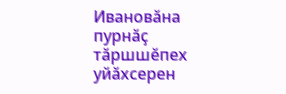Ивановӑна пурнӑҫ тӑршшӗпех уйӑхсерен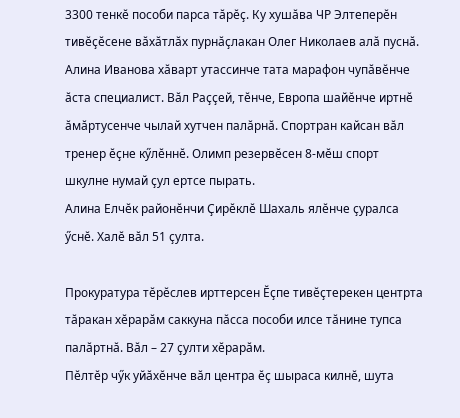3300 тенкӗ пособи парса тӑрӗҫ. Ку хушӑва ЧР Элтеперӗн тивӗҫӗсене вӑхӑтлӑх пурнӑҫлакан Олег Николаев алӑ пуснӑ.
Алина Иванова хӑварт утассинче тата марафон чупӑвӗнче ӑста специалист. Вӑл Раҫҫей, тӗнче, Европа шайӗнче иртнӗ ӑмӑртусенче чылай хутчен палӑрнӑ. Спортран кайсан вӑл тренер ӗҫне кӳлӗннӗ. Олимп резервӗсен 8-мӗш спорт шкулне нумай ҫул ертсе пырать.
Алина Елчӗк районӗнчи Ҫирӗклӗ Шахаль ялӗнче ҫуралса ӳснӗ. Халӗ вӑл 51 ҫулта.

Прокуратура тӗрӗслев ирттерсен Ӗҫпе тивӗҫтерекен центрта тӑракан хӗрарӑм саккуна пӑсса пособи илсе тӑнине тупса палӑртнӑ. Вӑл – 27 ҫулти хӗрарӑм.
Пӗлтӗр чӳк уйӑхӗнче вӑл центра ӗҫ шыраса килнӗ, шута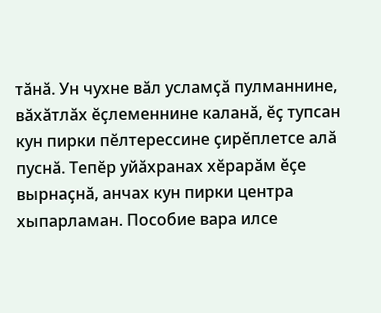тӑнӑ. Ун чухне вӑл усламҫӑ пулманнине, вӑхӑтлӑх ӗҫлеменнине каланӑ, ӗҫ тупсан кун пирки пӗлтерессине ҫирӗплетсе алӑ пуснӑ. Тепӗр уйӑхранах хӗрарӑм ӗҫе вырнаҫнӑ, анчах кун пирки центра хыпарламан. Пособие вара илсе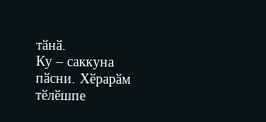тӑнӑ.
Ку – саккуна пӑсни. Хӗрарӑм тӗлӗшпе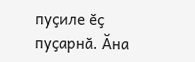пуҫиле ӗҫ пуҫарнӑ. Ӑна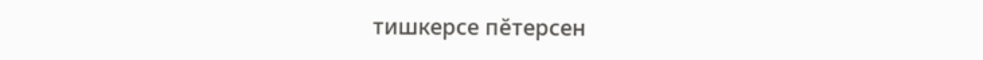тишкерсе пӗтерсен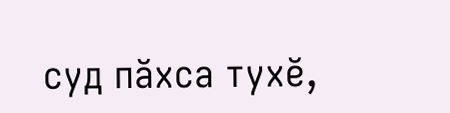суд пӑхса тухӗ,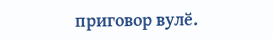приговор вулӗ.